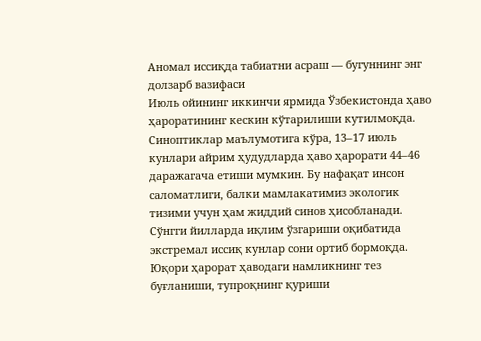Аномал иссиқда табиатни асраш — бугуннинг энг долзарб вазифаси
Июль ойининг иккинчи ярмида Ўзбекистонда ҳаво ҳароратининг кескин кўтарилиши кутилмоқда.
Синоптиклар маълумотига кўра, 13–17 июль кунлари айрим ҳудудларда ҳаво ҳарорати 44–46 даражагача етиши мумкин. Бу нафақат инсон саломатлиги, балки мамлакатимиз экологик тизими учун ҳам жиддий синов ҳисобланади.
Сўнгги йилларда иқлим ўзгариши оқибатида экстремал иссиқ кунлар сони ортиб бормоқда. Юқори ҳарорат ҳаводаги намликнинг тез буғланиши, тупроқнинг қуриши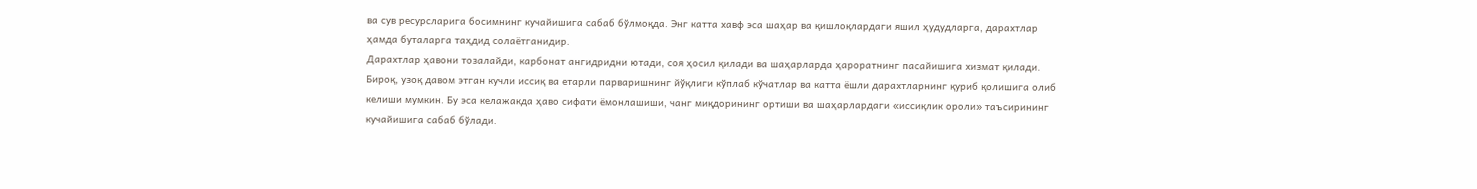ва сув ресурсларига босимнинг кучайишига сабаб бўлмоқда. Энг катта хавф эса шаҳар ва қишлоқлардаги яшил ҳудудларга, дарахтлар ҳамда буталарга таҳдид солаётганидир.
Дарахтлар ҳавони тозалайди, карбонат ангидридни ютади, соя ҳосил қилади ва шаҳарларда ҳароратнинг пасайишига хизмат қилади. Бироқ, узоқ давом этган кучли иссиқ ва етарли парваришнинг йўқлиги кўплаб кўчатлар ва катта ёшли дарахтларнинг қуриб қолишига олиб келиши мумкин. Бу эса келажакда ҳаво сифати ёмонлашиши, чанг миқдорининг ортиши ва шаҳарлардаги «иссиқлик ороли» таъсирининг кучайишига сабаб бўлади.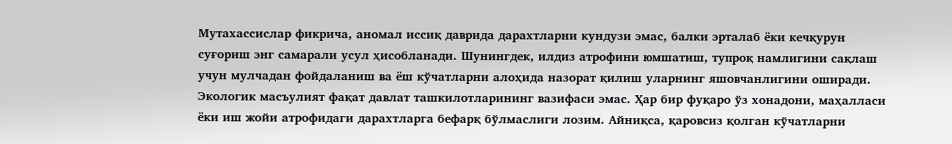Мутахассислар фикрича, аномал иссиқ даврида дарахтларни кундузи эмас, балки эрталаб ёки кечқурун суғориш энг самарали усул ҳисобланади. Шунингдек, илдиз атрофини юмшатиш, тупроқ намлигини сақлаш учун мулчадан фойдаланиш ва ёш кўчатларни алоҳида назорат қилиш уларнинг яшовчанлигини оширади.
Экологик масъулият фақат давлат ташкилотларининг вазифаси эмас. Ҳар бир фуқаро ўз хонадони, маҳалласи ёки иш жойи атрофидаги дарахтларга бефарқ бўлмаслиги лозим. Айниқса, қаровсиз қолган кўчатларни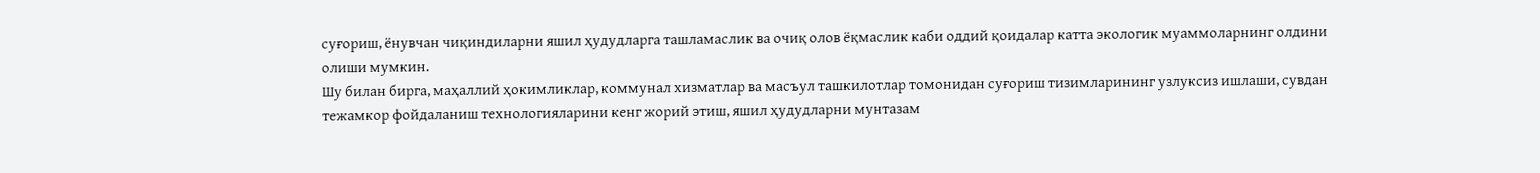суғориш, ёнувчан чиқиндиларни яшил ҳудудларга ташламаслик ва очиқ олов ёқмаслик каби оддий қоидалар катта экологик муаммоларнинг олдини олиши мумкин.
Шу билан бирга, маҳаллий ҳокимликлар, коммунал хизматлар ва масъул ташкилотлар томонидан суғориш тизимларининг узлуксиз ишлаши, сувдан тежамкор фойдаланиш технологияларини кенг жорий этиш, яшил ҳудудларни мунтазам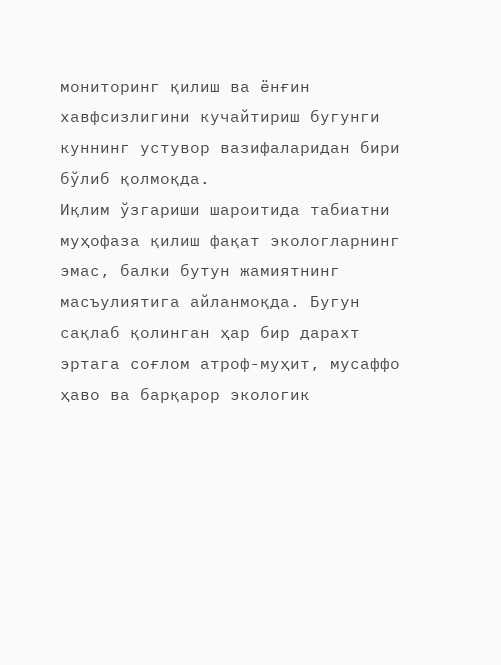мониторинг қилиш ва ёнғин хавфсизлигини кучайтириш бугунги куннинг устувор вазифаларидан бири бўлиб қолмоқда.
Иқлим ўзгариши шароитида табиатни муҳофаза қилиш фақат экологларнинг эмас, балки бутун жамиятнинг масъулиятига айланмоқда. Бугун сақлаб қолинган ҳар бир дарахт эртага соғлом атроф-муҳит, мусаффо ҳаво ва барқарор экологик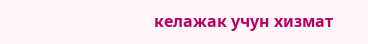келажак учун хизмат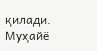қилади.
Муҳайё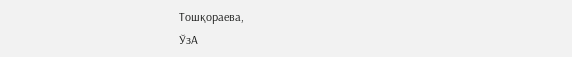Тошқораева,
ЎзА